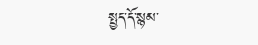སྤྱད་དོ་སྙམ་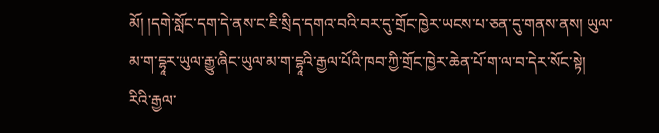མོ། །དགེ་སློང་དག་དེ་ནས་ང་ཇི་སྲིད་དགའ་བའི་བར་དུ་གྲོང་ཁྱེར་ཡངས་པ་ཅན་དུ་གནས་ནས། ཡུལ་མ་ག་དྷཱར་ཡུལ་རྒྱུ་ཞིང་ཡུལ་མ་ག་དྷཱའི་རྒྱལ་པོའི་ཁབ་ཀྱི་གྲོང་ཁྱེར་ཆེན་པོ་ག་ལ་བ་དེར་སོང་སྟེ། རིའི་རྒྱལ་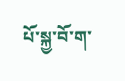པོ་སྐྱ་བོ་ག་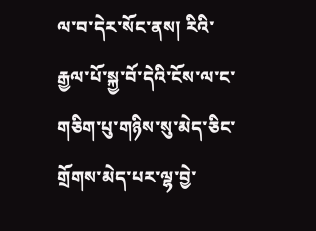ལ་བ་དེར་སོང་ནས། རིའི་རྒྱལ་པོ་སྐྱ་བོ་དེའི་ངོས་ལ་ང་གཅིག་པུ་གཉིས་སུ་མེད་ཅིང་གྲོགས་མེད་པར་ལྷ་བྱེ་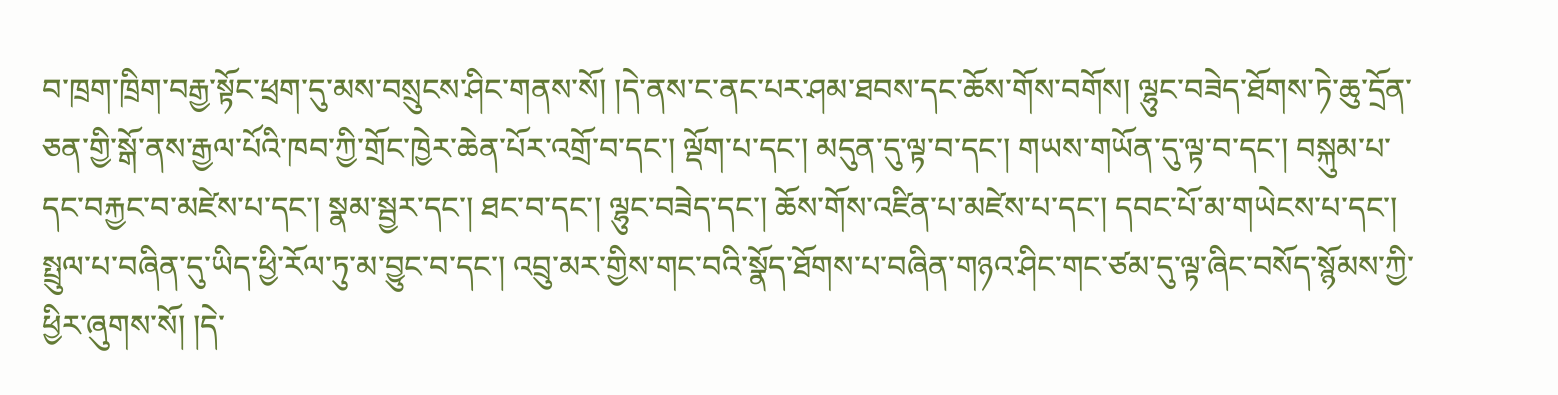བ་ཁྲག་ཁྲིག་བརྒྱ་སྟོང་ཕྲག་དུ་མས་བསྲུངས་ཤིང་གནས་སོ། །དེ་ནས་ང་ནང་པར་ཤམ་ཐབས་དང་ཆོས་གོས་བགོས། ལྷུང་བཟེད་ཐོགས་ཏེ་ཆུ་དྲོན་ཅན་གྱི་སྒོ་ནས་རྒྱལ་པོའི་ཁབ་ཀྱི་གྲོང་ཁྱེར་ཆེན་པོར་འགྲོ་བ་དང་། ལྡོག་པ་དང་། མདུན་དུ་ལྟ་བ་དང་། གཡས་གཡོན་དུ་ལྟ་བ་དང་། བསྐུམ་པ་དང་བརྐྱང་བ་མཛེས་པ་དང་། སྣམ་སྦྱར་དང་། ཐང་བ་དང་། ལྷུང་བཟེད་དང་། ཆོས་གོས་འཛིན་པ་མཛེས་པ་དང་། དབང་པོ་མ་གཡེངས་པ་དང་། སྤྲུལ་པ་བཞིན་དུ་ཡིད་ཕྱི་རོལ་ཏུ་མ་བྱུང་བ་དང་། འབྲུ་མར་གྱིས་གང་བའི་སྣོད་ཐོགས་པ་བཞིན་གཉའ་ཤིང་གང་ཙམ་དུ་ལྟ་ཞིང་བསོད་སྙོམས་ཀྱི་ཕྱིར་ཞུགས་སོ། །དེ་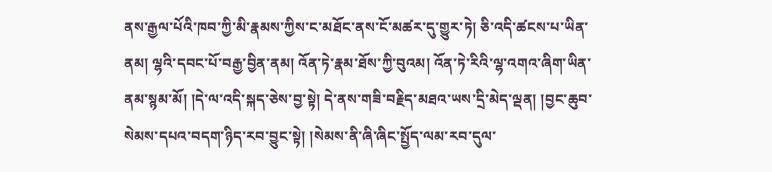ནས་རྒྱལ་པོའི་ཁབ་ཀྱི་མི་རྣམས་ཀྱིས་ང་མཐོང་ནས་ངོ་མཚར་དུ་གྱུར་ཏེ། ཅི་འདི་ཚངས་པ་ཡིན་ནམ། ལྷའི་དབང་པོ་བརྒྱ་བྱིན་ནམ། འོན་ཏེ་རྣམ་ཐོས་ཀྱི་བུའམ། འོན་ཏེ་རིའི་ལྷ་འགའ་ཞིག་ཡིན་ནམ་སྙམ་མོ། །དེ་ལ་འདི་སྐད་ཅེས་བྱ་སྟེ། དེ་ནས་གཟི་བརྗིད་མཐའ་ཡས་དྲི་མེད་ལྡན། །བྱང་ཆུབ་སེམས་དཔའ་བདག་ཉིད་རབ་བྱུང་སྟེ། །སེམས་ནི་ཞི་ཞིང་སྤྱོད་ལམ་རབ་དུལ་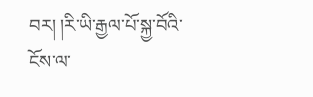བར། །རི་ཡི་རྒྱལ་པོ་སྐྱ་བོའི་ངོས་ལ་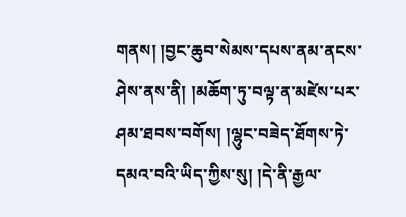གནས། །བྱང་ཆུབ་སེམས་དཔས་ནམ་ནངས་ཤེས་ནས་ནི། །མཆོག་ཏུ་བལྟ་ན་མཛེས་པར་ཤམ་ཐབས་བགོས། །ལྷུང་བཟེད་ཐོགས་ཏེ་དམའ་བའི་ཡིད་ཀྱིས་སུ། །དེ་ནི་རྒྱལ་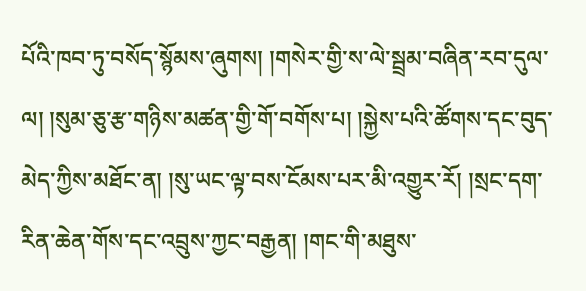པོའི་ཁབ་ཏུ་བསོད་སྙོམས་ཞུགས། །གསེར་གྱི་ས་ལེ་སྦྲམ་བཞིན་རབ་དུལ་ལ། །སུམ་ཅུ་རྩ་གཉིས་མཚན་གྱི་གོ་བགོས་པ། །སྐྱེས་པའི་ཚོགས་དང་བུད་མེད་ཀྱིས་མཐོང་ན། །སུ་ཡང་ལྟ་བས་ངོམས་པར་མི་འགྱུར་རོ། །སྲང་དག་རིན་ཆེན་གོས་དང་འབྲུས་ཀྱང་བརྒྱན། །གང་གི་མཐུས་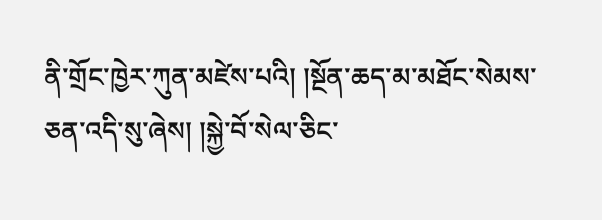ནི་གྲོང་ཁྱེར་ཀུན་མཛེས་པའི། །སྔོན་ཆད་མ་མཐོང་སེམས་ཅན་འདི་སུ་ཞེས། །སྐྱེ་བོ་སེལ་ཅིང་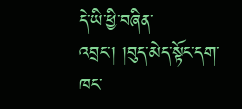དེ་ཡི་ཕྱི་བཞིན་འབྲང་། །བུད་མེད་སྟོང་དག་ཁང་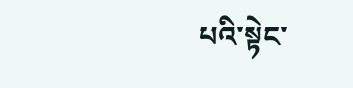པའི་སྟེང་